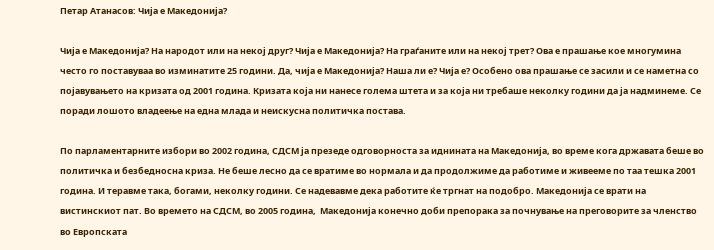Петар Атанасов: Чија е Македонија?

Чија е Македонија? На народот или на некој друг? Чија е Македонија? На граѓаните или на некој трет? Ова е прашање кое многумина често го поставуваа во изминатите 25 години. Да, чија е Македонија? Наша ли е? Чија е? Особено ова прашање се засили и се наметна со појавувањето на кризата од 2001 година. Кризата која ни нанесе голема штета и за која ни требаше неколку години да ја надминеме. Се поради лошото владеење на една млада и неискусна политичка постава.

По парламентарните избори во 2002 година, СДСМ ја презеде одговорноста за иднината на Македонија, во време кога државата беше во политичка и безбедносна криза. Не беше лесно да се вратиме во нормала и да продолжиме да работиме и живееме по таа тешка 2001 година. И теравме така, богами, неколку години. Се надевавме дека работите ќе тргнат на подобро. Македонија се врати на вистинскиот пат. Во времето на СДСМ, во 2005 година,  Македонија конечно доби препорака за почнување на преговорите за членство во Европската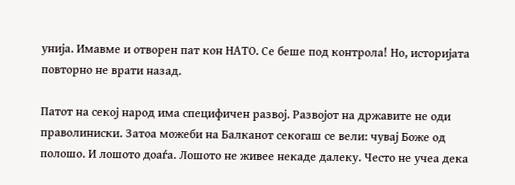унија. Имавме и отворен пат кон НАТО. Се беше под контрола! Но, историјата повторно не врати назад.

Патот на секој народ има специфичен развој. Развојот на државите не оди праволиниски. Затоа можеби на Балканот секогаш се вели: чувај Боже од полошо. И лошото доаѓа. Лошото не живее некаде далеку. Често не учеа дека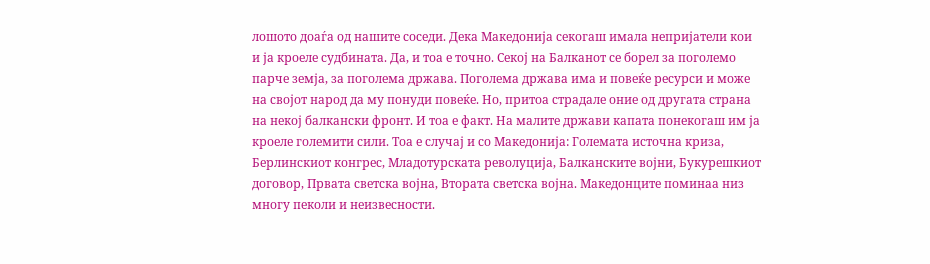лошото доаѓа од нашите соседи. Дека Македонија секогаш имала непријатели кои и ја кроеле судбината. Да, и тоа е точно. Секој на Балканот се борел за поголемо парче земја, за поголема држава. Поголема држава има и повеќе ресурси и може на својот народ да му понуди повеќе. Но, притоа страдале оние од другата страна на некој балкански фронт. И тоа е факт. На малите држави капата понекогаш им ја кроеле големити сили. Тоа е случај и со Македонија: Големата источна криза, Берлинскиот конгрес, Младотурската револуција, Балканските војни, Букурешкиот договор, Првата светска војна, Втората светска војна. Македонците поминаа низ многу пеколи и неизвесности.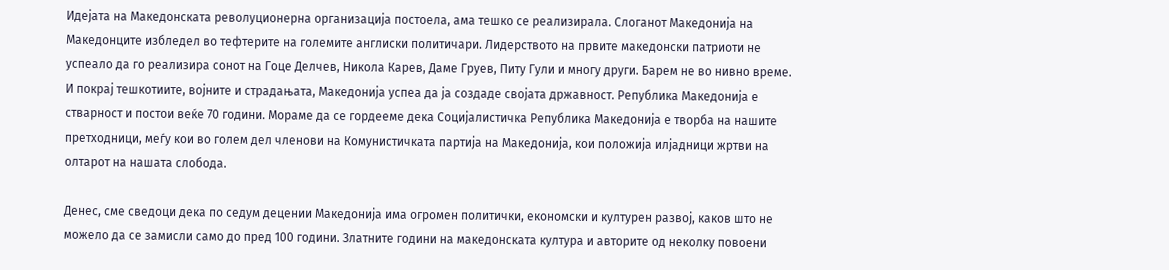Идејата на Македонската револуционерна организација постоела, ама тешко се реализирала. Слоганот Македонија на Македонците избледел во тефтерите на големите англиски политичари. Лидерството на првите македонски патриоти не успеало да го реализира сонот на Гоце Делчев, Никола Карев, Даме Груев, Питу Гули и многу други. Барем не во нивно време. И покрај тешкотиите, војните и страдањата, Македонија успеа да ја создаде својата државност. Република Македонија е стварност и постои веќе 70 години. Мораме да се гордееме дека Социјалистичка Република Македонија е творба на нашите претходници, меѓу кои во голем дел членови на Комунистичката партија на Македонија, кои положија илјадници жртви на олтарот на нашата слобода.

Денес, сме сведоци дека по седум децении Македонија има огромен политички, економски и културен развој, каков што не можело да се замисли само до пред 100 години. Златните години на македонската култура и авторите од неколку повоени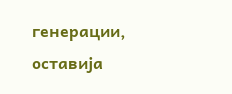генерации, оставија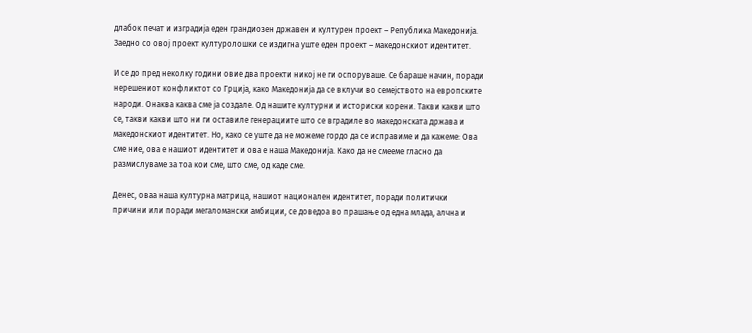длабок печат и изградија еден грандиозен државен и културен проект – Република Македонија. Заедно со овој проект културолошки се издигна уште еден проект – македонскиот идентитет.

И се до пред неколку години овие два проекти никој не ги оспоруваше. Се бараше начин, поради нерешениот конфликтот со Грција, како Македонија да се вклучи во семејството на европските народи. Онаква каква сме ја создале. Од нашите културни и историски корени. Такви какви што се, такви какви што ни ги оставиле генерациите што се вградиле во македонската држава и македонскиот идентитет. Но, како се уште да не можеме гордо да се исправиме и да кажеме: Ова сме ние, ова е нашиот идентитет и ова е наша Македонија. Како да не смееме гласно да размислуваме за тоа кои сме, што сме, од каде сме.

Денес, оваа наша културна матрица, нашиот национален идентитет, поради политички причини или поради мегаломански амбиции, се доведоа во прашање од една млада, алчна и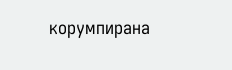корумпирана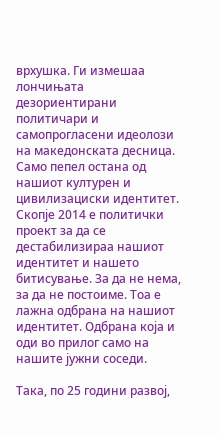врхушка. Ги измешаа лончињата дезориентирани политичари и самопрогласени идеолози на македонската десница. Само пепел остана од нашиот културен и цивилизациски идентитет. Скопје 2014 е политички проект за да се дестабилизираа нашиот идентитет и нашето битисување. За да не нема, за да не постоиме. Тоа е лажна одбрана на нашиот идентитет. Одбрана која и оди во прилог само на нашите јужни соседи.

Така, по 25 години развој,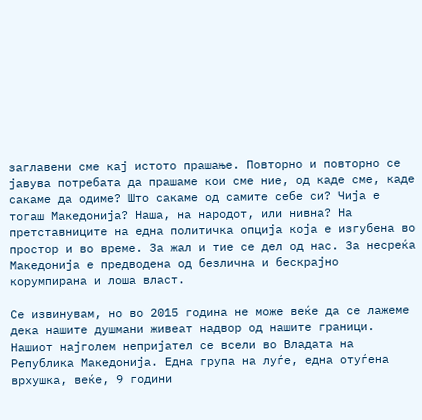заглавени сме кај истото прашање. Повторно и повторно се јавува потребата да прашаме кои сме ние, од каде сме, каде сакаме да одиме? Што сакаме од самите себе си? Чија е тогаш Македонија? Наша, на народот, или нивна? На претставниците на една политичка опција која е изгубена во простор и во време. За жал и тие се дел од нас. За несреќа Македонија е предводена од безлична и бескрајно корумпирана и лоша власт.

Се извинувам, но во 2015 година не може веќе да се лажеме дека нашите душмани живеат надвор од нашите граници. Нашиот најголем непријател се всели во Владата на Република Македонија. Една група на луѓе, една отуѓена врхушка, веќе, 9 години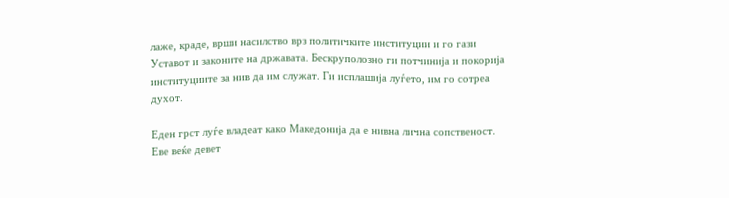лаже, краде, врши насилство врз политичките институции и го гази Уставот и законите на државата. Бескруполозно ги потчинија и покорија институциите за нив да им служат. Ги исплашија луѓето, им го сотреа духот.

Еден грст луѓе владеат како Македонија да е нивна лична сопственост. Еве веќе девет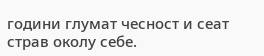години глумат чесност и сеат страв околу себе.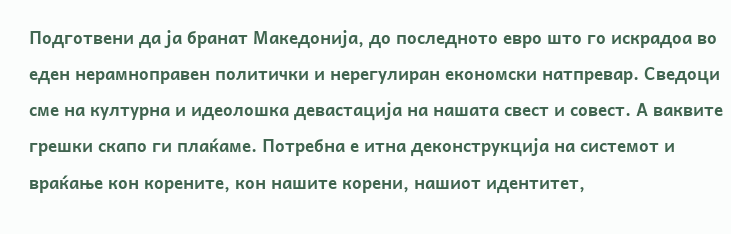Подготвени да ја бранат Македонија, до последното евро што го искрадоа во еден нерамноправен политички и нерегулиран економски натпревар. Сведоци сме на културна и идеолошка девастација на нашата свест и совест. А ваквите грешки скапо ги плаќаме. Потребна е итна деконструкција на системот и враќање кон корените, кон нашите корени, нашиот идентитет,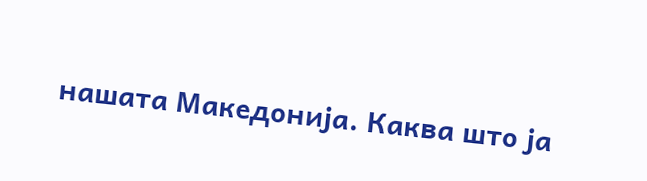нашата Македонија. Каква што ја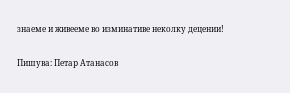знаеме и живееме во изминативе неколку децении!

Пишува: Петар Атанасов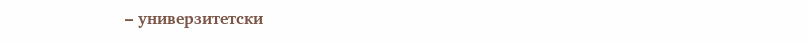– универзитетски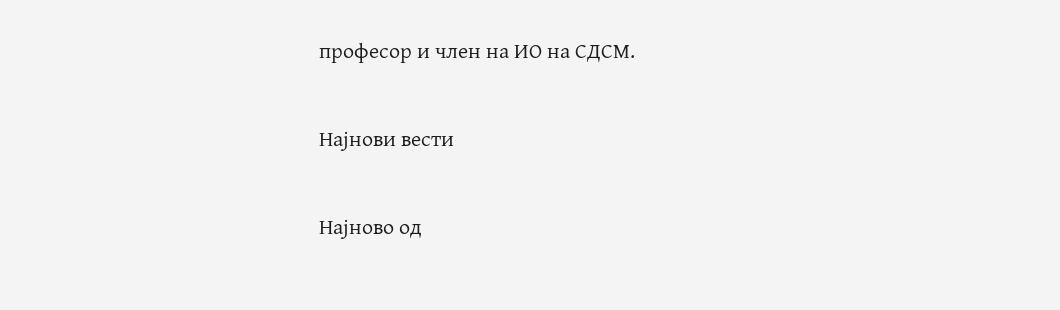професор и член на ИО на СДСМ.

Најнови вести

Најново од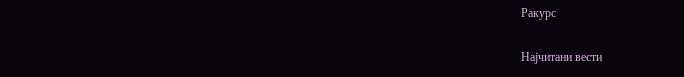Ракурс

Најчитани вести